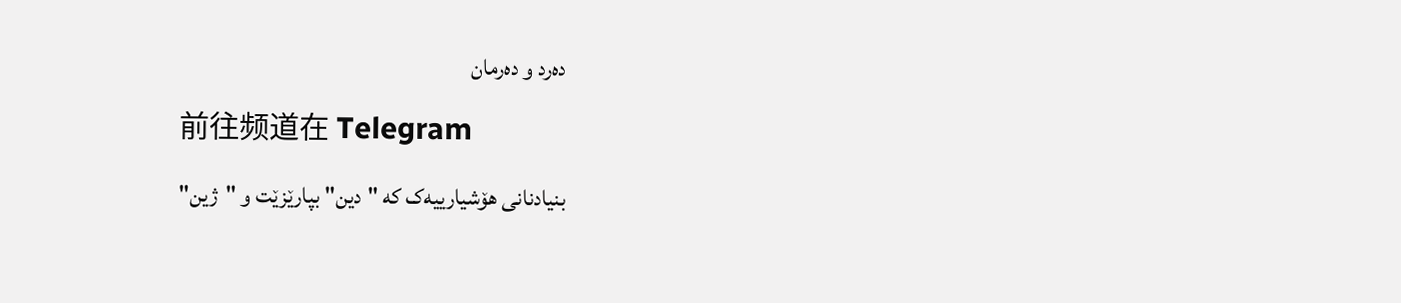دەرد و دەرمان
前往频道在 Telegram
بنیادنانی هۆشیارییەک کە "دین" بپارێزێت و "ژين"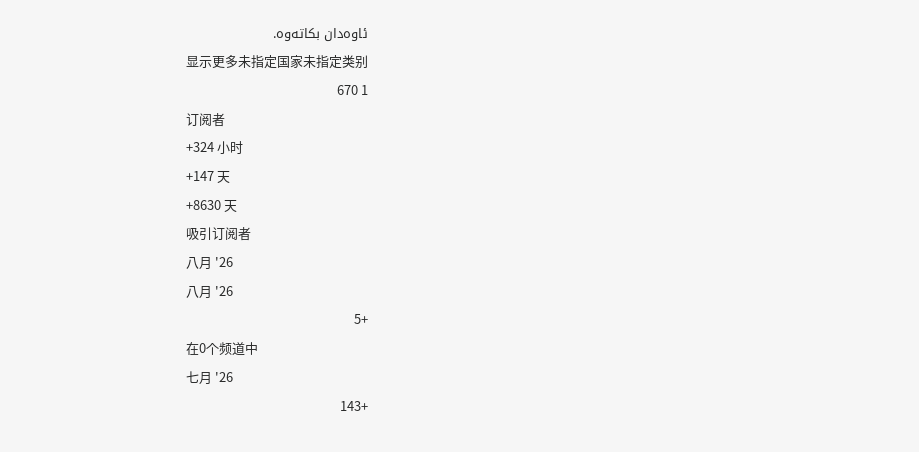ئاوەدان بکاتەوە.
显示更多未指定国家未指定类别
1 670
订阅者
+324 小时
+147 天
+8630 天
吸引订阅者
八月 '26
八月 '26
+5
在0个频道中
七月 '26
+143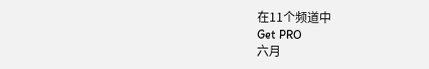在11个频道中
Get PRO
六月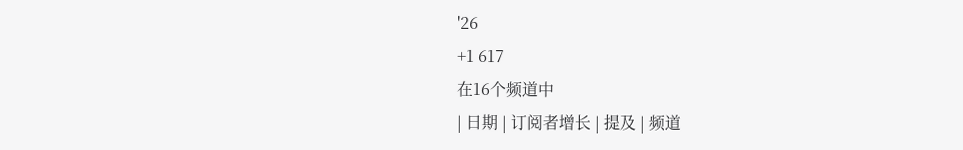'26
+1 617
在16个频道中
| 日期 | 订阅者增长 | 提及 | 频道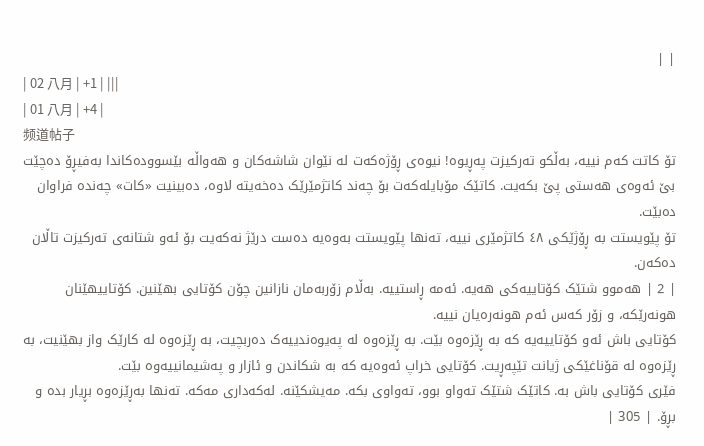| |
| 02 八月 | +1 | |||
| 01 八月 | +4 |
频道帖子
تۆ کاتت کەم نییە، بەڵکو تەرکیزت پەڕیوە! نیوەی ڕۆژەکەت لە نێوان شاشەکان و هەواڵە بێسوودەکاندا بەفیڕۆ دەچێت بێ ئەوەی هەستی پێ بکەیت. کاتێک مۆبایلەکەت بۆ چەند کاتژمێرێک دەخەیتە لاوە، دەبینیت «کات» چەندە فراوان دەبێت.
تۆ پێویستت بە ڕۆژێکی ٤٨ کاتژمێری نییە، تەنها پێویستت بەوەیە دەست درێژ نەکەیت بۆ ئەو شتانەی تەرکیزت تاڵان دەکەن.
| 2 | هەموو شتێک کۆتاییەکی هەیە. ئەمە ڕاستییە. بەڵام زۆربەمان نازانین چۆن کۆتایی بهێنین. کۆتاییهێنان هونەرێکە، و زۆر کەس ئەم هونەرەیان نییە.
کۆتایی باش ئەو کۆتاییەیە کە بە ڕێزەوە بێت. بە ڕێزەوە لە پەیوەندییەک دەربچیت، بە ڕێزەوە لە کارێک واز بهێنیت، بە ڕێزەوە لە قۆناغێکی ژیانت تێپەڕیت. کۆتایی خراپ ئەوەیە کە بە شکاندن و ئازار و پەشیمانییەوە بێت.
فێری کۆتایی باش بە. کاتێک شتێک تەواو بوو، تەواوی بکە. مەیشکێنە. لەکەداری مەکە. تەنها بەڕێزەوە بڕیار بدە و بڕۆ. | 305 |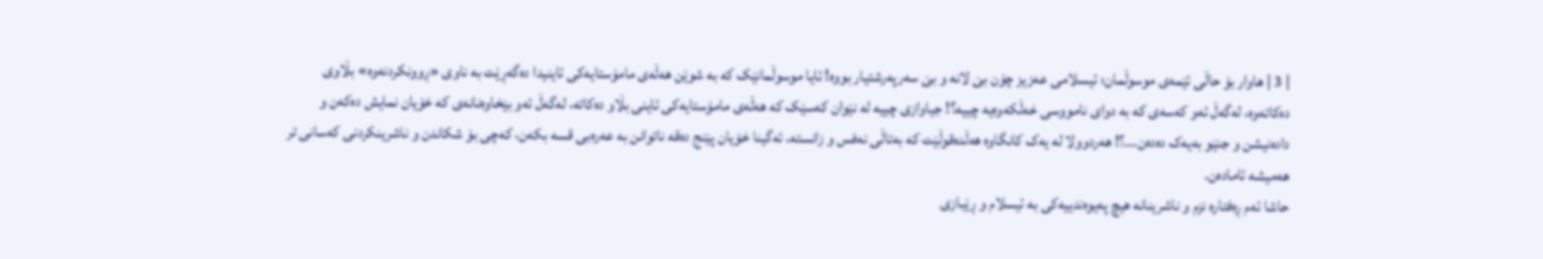| 3 | هاوار بۆ حاڵی ئێمەی موسوڵمان؛ ئیسلامی عەزیز چۆن بێ لانە و بێ سەرپەرشتیار بووە! ئایا موسوڵمانێک کە بە شوێن هەڵەی مامۆستایەکی ئاینیدا دەگەڕێت بە ناوی «ڕوونکردنەوە» بڵاوی دەکاتەوە، لەگەڵ ئەو کەسەی کە بە دوای نامووسی خەڵکەوەیە چییە؟! جیاوازی چییە لە نێوان کەسێک کە هەڵەی مامۆستایەکی ئاینی بڵاو دەکاتە، لەگەڵ ئەو بێخاوەنانەی کە خۆیان نمایش دەکەن و دادەنیشن و جنێو بەیەک دەدەن...؟! هەردوولا لە یەک کانگاوە هەڵدەقوڵێت کە بەتاڵی نەفس و زانستە، ئەگینا خۆیان پێنج دەقە ناتوانن بە عەرەبی قسە بکەن، کەچی بۆ شکاندن و ناشرینکردنی کەسانی تر هەمیشە ئامادەن.
حاشا ئەم ڕەفتارە نزم و ناشرینانە هیچ پەیوەندییەکی بە ئیسلام و ڕێبازی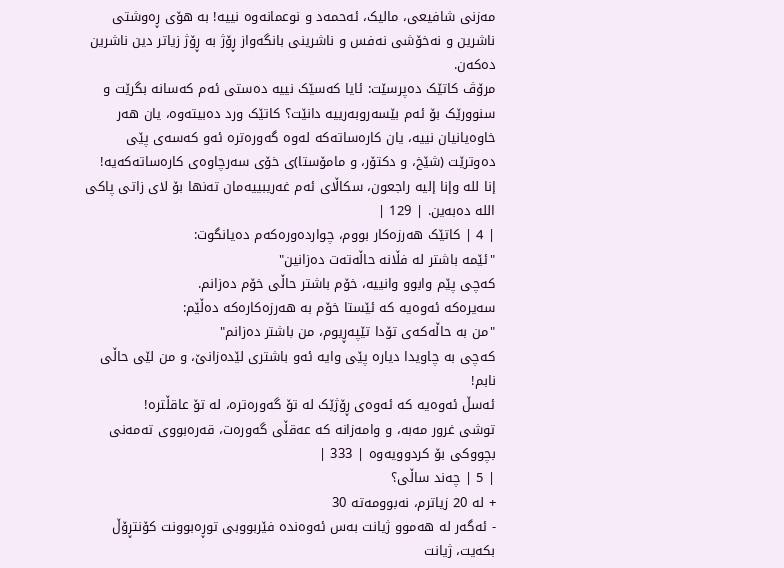مەزنی شافیعی، مالیک، ئەحمەد و نوعمانەوە نییە! بە هۆی ڕەوشتی ناشرین و نەخۆشی نەفس و ناشرینی بانگەواز ڕۆژ بە ڕۆژ زیاتر دین ناشرین دەکەن.
مرۆڤ کاتێک دەپرسێت: ئایا کەسێک نییە دەستی ئەم کەسانە بگرێت و سنوورێک بۆ ئەم بێسەروبەرییە دانێت؟ کاتێک ورد دەبیتەوە، یان هەر خاوەیانیان نییە، یان کارەساتەکە لەوە گەورەترە ئەو کەسەی پێی دەوترێت (شێخ، و دکتۆر، و مامۆستا)ی خۆی سەرچاوەی کارەساتەکەیە!
إنا لله وإنا إليه راجعون، سکاڵای ئەم غەریبییەمان تەنها بۆ لای زاتی پاکی اللە دەبەین. | 129 |
| 4 | کاتێک هەرزەکار بووم، چواردەورەکەم دەیانگوت:
"ئێمە باشتر لە فڵانە حاڵەتەت دەزانین"
کەچی پێم وابوو وانییە، خۆم باشتر حاڵی خۆم دەزانم.
سەیرەکە ئەوەیە کە ئێستا خۆم بە هەرزەکارەکە دەڵێم:
"من بە حاڵەکەی تۆدا تێپەڕیوم، من باشتر دەزانم"
کەچی بە چاویدا دیارە پێی وایە ئەو باشتری لێدەزانێ، و من لێی حاڵی نابم!
ئەسڵ ئەوەیە کە ئەوەی ڕۆژێک لە تۆ گەورەترە، لە تۆ عاقڵترە!
توشی غرور مەبە، و وامەزانە کە عەقڵی گەورەت، قەرەبووی تەمەنی بچووکی بۆ کردوویەوە | 333 |
| 5 | چەند ساڵی؟
+ لە 20 زیاترم، نەبوومەتە 30
- ئەگەر لە هەموو ژیانت بەس ئەوەندە فێربووبی توڕەبوونت کۆنتڕۆڵ بکەیت، ژیانت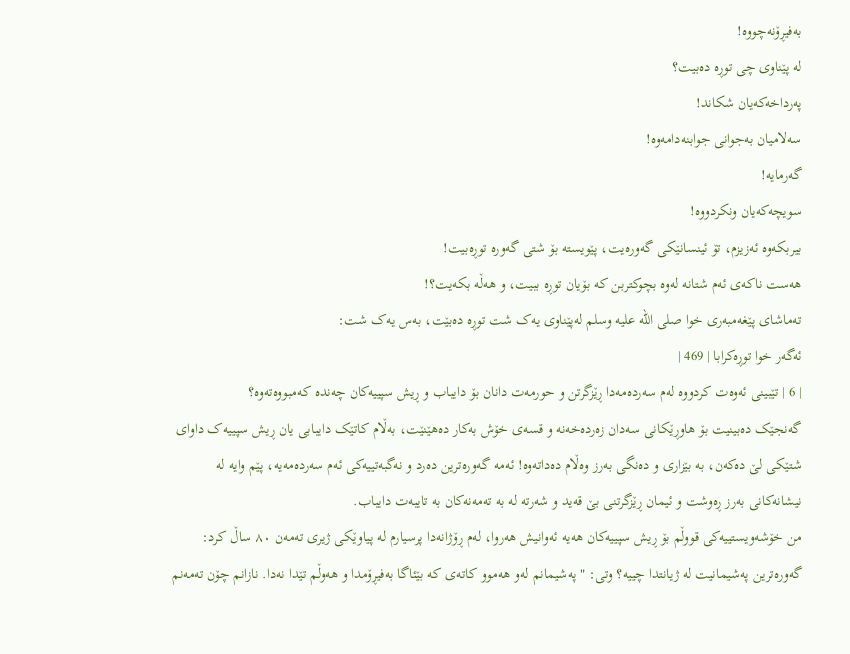بەفیڕۆنەچووە!
لە پێناوی چی توڕە دەبیت؟
پەرداخەکەیان شکاند!
سەلامیان بەجوانی جوابنەدامەوە!
گەرمایە!
سویچەکەیان ونکردووە!
بیربکەوە ئەزیزم، تۆ ئینسانێکی گەورەیت، پێویستە بۆ شتی گەورە توڕەبیت!
هەست ناکەی ئەم شتانە لەوە بچوکتربن کە بۆیان توڕە ببیت، و هەڵە بکەیت؟!
تەماشای پێغەمبەری خوا صلی الله علیە وسلم لەپێناوی یەک شت توڕە دەبێت، بەس یەک شت:
ئەگەر خوا توڕەکرابا | 469 |
| 6 | تێبینی ئەوەت کردووە لەم سەردەمەدا ڕێزگرتن و حورمەت دانان بۆ دایباب و ڕیش سپییەکان چەندە کەمبووەتەوە؟
گەنجێک دەبینیت بۆ هاوڕێکانی سەدان زەردەخەنە و قسەی خۆش بەکار دەهێنێت، بەڵام کاتێک دایبابی یان ڕیش سپییەک داوای شتێکی لێ دەکەن، بە بێزاری و دەنگی بەرز وەڵام دەداتەوە! ئەمە گەورەترین دەرد و نەگبەتییەکی ئەم سەردەمەیە، پێم وایە لە نیشانەکانی بەرز ڕەوشت و ئیمان ڕێزگرتنی بێ قەید و شەرتە لە بە تەمەنەکان بە تایبەت دایباب.
من خۆشەویستییەکی قووڵم بۆ ڕیش سپییەکان هەیە ئەوانیش هەروا، لەم ڕۆژانەدا پرسیارم لە پیاوێکی ژیری تەمەن ٨٠ ساڵ کرد: گەورەترین پەشیمانیت لە ژیانتدا چییە؟ وتی: "پەشیمانم لەو هەموو کاتەی کە بێئاگا بەفیڕۆمدا و هەوڵم تێدا نەدا. نازانم چۆن تەمەنم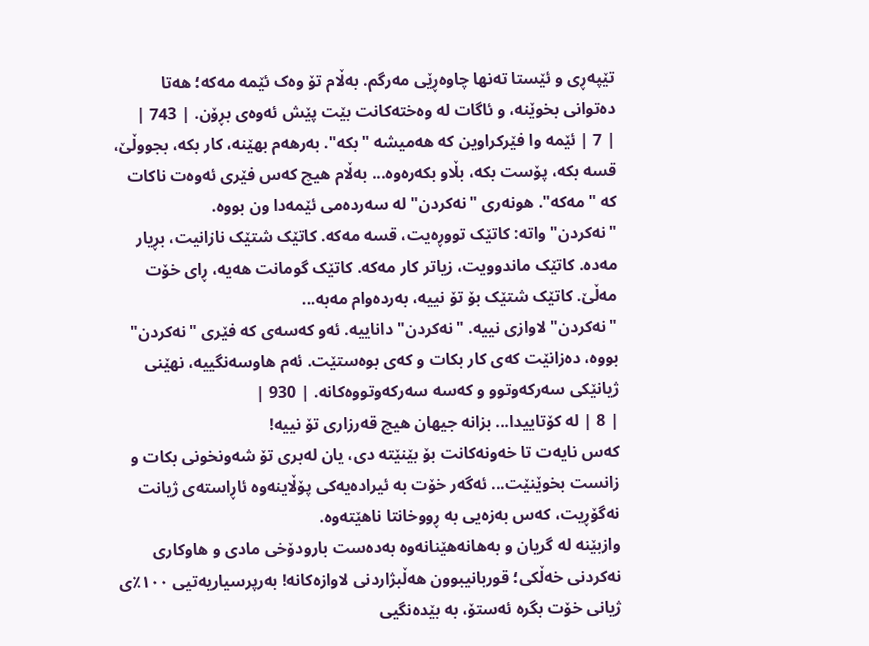تێپەڕی و ئێستا تەنها چاوەڕێی مەرگم. بەڵام تۆ وەک ئێمە مەکە؛ هەتا دەتوانی بخوێنە، و ئاگات لە وەختەکانت بێت پێش ئەوەی بڕۆن. | 743 |
| 7 | ئێمە وا فێرکراوین کە هەمیشە "بکە". بەرهەم بهێنە، کار بکە، بجووڵێ، قسە بکە، پۆست بکە، بڵاو بکەرەوە... بەڵام هیچ کەس فێری ئەوەت ناکات کە "مەکە". هونەری "نەکردن" لە سەردەمی ئێمەدا ون بووە.
"نەکردن" واتە: کاتێک تووڕەیت، قسە مەکە. کاتێک شتێک نازانیت، بڕیار مەدە. کاتێک ماندوویت، زیاتر کار مەکە. کاتێک گومانت هەیە، ڕای خۆت مەڵێ. کاتێک شتێک بۆ تۆ نییە، بەردەوام مەبە...
"نەکردن" لاوازی نییە. "نەکردن" داناییە. ئەو کەسەی کە فێری "نەکردن" بووە، دەزانێت کەی کار بکات و کەی بوەستێت. ئەم هاوسەنگییە، نهێنی ژیانێکی سەرکەوتوو و کەسە سەرکەوتووەکانە. | 930 |
| 8 | لە کۆتاییدا... بزانە جیهان هیچ قەرزاری تۆ نییە!
کەس نایەت تا خەونەکانت بۆ بێنێتە دی، یان لەبری تۆ شەونخونی بکات و زانست بخوێنێت... ئەگەر خۆت بە ئیرادەیەکی پۆڵاینەوە ئاڕاستەی ژیانت نەگۆڕیت، کەس بەزەیی بە ڕووخانتا ناهێتەوە.
وازبێنە لە گریان و بەهانەهێنانەوە بەدەست بارودۆخی مادی و هاوکاری نەکردنی خەڵکی؛ قوربانیبوون هەڵبژاردنی لاوازەکانە! بەرپرسیاریەتیی ١٠٠٪ی ژیانی خۆت بگرە ئەستۆ، بە بێدەنگیی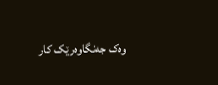وەک جەنگاوەرێک کار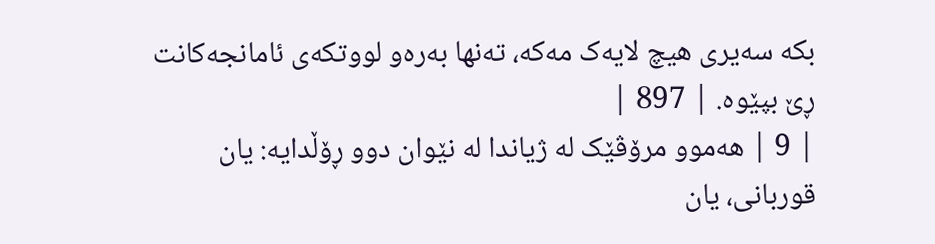بکە سەیری هیچ لایەک مەکە، تەنها بەرەو لووتکەی ئامانجەکانت ڕێ بپێوە. | 897 |
| 9 | هەموو مرۆڤێک لە ژیاندا لە نێوان دوو ڕۆڵدایە: یان قوربانی، یان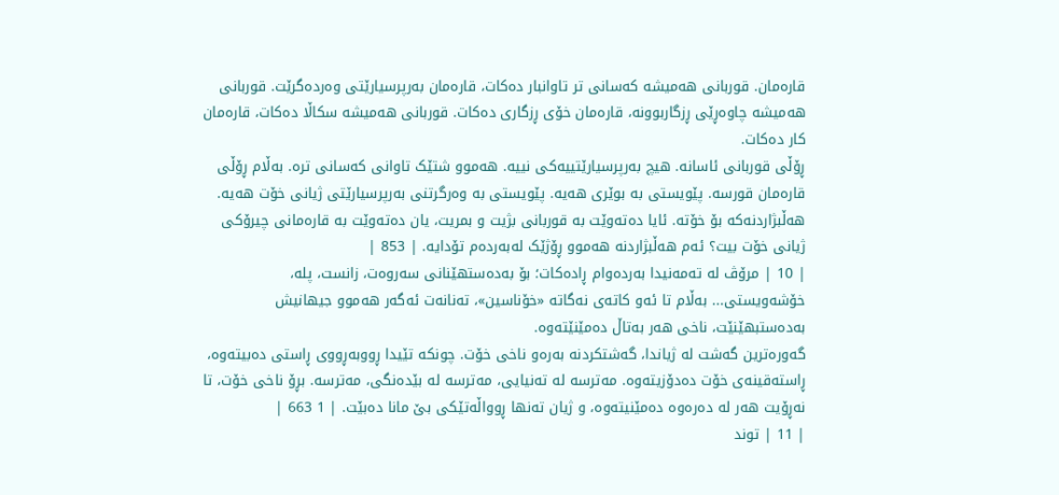قارەمان. قوربانی هەمیشە کەسانی تر تاوانبار دەکات، قارەمان بەرپرسیارێتی وەردەگرێت. قوربانی هەمیشە چاوەڕێی ڕزگاربوونە، قارەمان خۆی ڕزگاری دەکات. قوربانی هەمیشە سکاڵا دەکات، قارەمان کار دەکات.
ڕۆڵی قوربانی ئاسانە. هیچ بەرپرسیارێتییەکی نییە. هەموو شتێک تاوانی کەسانی ترە. بەڵام ڕۆڵی قارەمان قورسە. پێویستی بە بوێری هەیە. پێویستی بە وەرگرتنی بەرپرسیارێتی ژیانی خۆت هەیە.
هەڵبژاردنەکە بۆ خۆتە. ئایا دەتەوێت بە قوربانی بژیت و بمریت، یان دەتەوێت بە قارەمانی چیرۆکی ژیانی خۆت بیت؟ ئەم هەڵبژاردنە هەموو ڕۆژێک لەبەردەم تۆدایە. | 853 |
| 10 | مرۆڤ لە تەمەنیدا بەردەوام ڕادەکات؛ بۆ بەدەستهێنانی سەروەت، زانست، پلە، خۆشەویستی... بەڵام تا ئەو کاتەی نەگاتە «خۆناسین»، تەنانەت ئەگەر هەموو جیهانیش بەدەستبهێنێت، ناخی هەر بەتاڵ دەمێنێتەوە.
گەورەترین گەشت لە ژیاندا، گەشتکردنە بەرەو ناخی خۆت. چونکە تێیدا ڕووبەڕووی ڕاستی دەبیتەوە، ڕاستەقینەی خۆت دەدۆزیتەوە. مەترسە لە تەنیایی، مەترسە لە بێدەنگی، مەترسە. بڕۆ ناخی خۆت، تا نەڕۆیت هەر لە دەرەوە دەمێنیتەوە، و ژیان تەنها ڕوواڵەتێکی بێ مانا دەبێت. | 1 663 |
| 11 | توند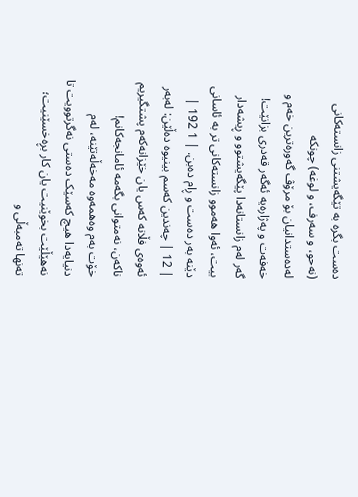دەست بگرە بە تێگەیشتنی زانستەکانی (نەحو، و سەرف، و لوغە) چونکە لەدەستدانیان بۆ مرۆڤ گەورەترین خەم و خەفەت و پەژارەیە ئەگەر قەدری بزانێت! گەر لەم زانستانەدا پێگەیشتوو و ڕیشەدار بیت، ئەوا هەموو زانستەکانی تر بە ئاسانی دێنە بەر دەست و ڕام دەبن. | 1 192 |
| 12 | چەندین کەسم بینیوە دەڵێن: لەبەر ئەوەی فڵانە کەس یان خێزانەکەم پشتگیریم ناکەن، نەمتوانی بگەمە ئامانجەکانم!
خۆت بەم وەهمەوە مەخەڵەتێنە، لەم دنیایەدا هیچ کەسێک دەستی نەگرتوویت تا نەهێڵێت بخوێنیت یان کار بڕەخسێنیت؛ تەنها تەمبەڵی و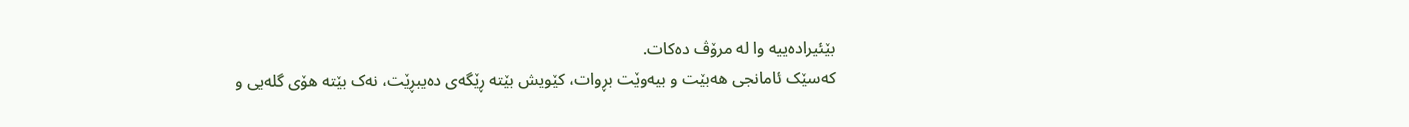بێئیرادەییە وا لە مرۆڤ دەکات.
کەسێک ئامانجی هەبێت و بیەوێت بڕوات، کێویش بێتە ڕێگەی دەیبڕێت، نەک بێتە هۆی گلەیی و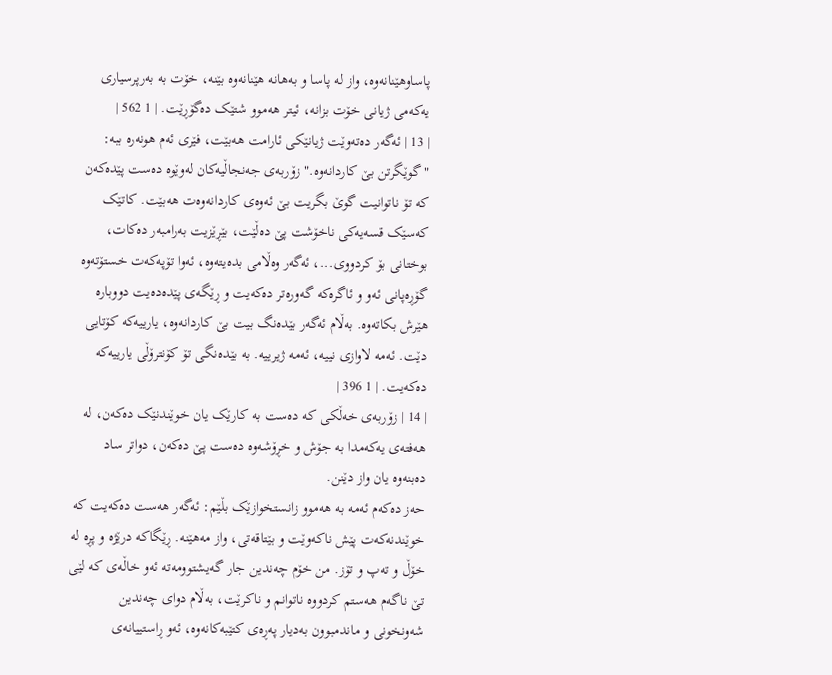پاساوهێنانەوە، واز لە پاسا و بەهانە هێنانەوە بێنە، خۆت بە بەرپرسیاری یەکەمی ژیانی خۆت بزانە، ئیتر هەموو شتێک دەگۆڕێت. | 1 562 |
| 13 | ئەگەر دەتەوێت ژیانێکی ئارامت هەبێت، فێری ئەم هونەرە ببە: "گوێگرتن بێ کاردانەوە." زۆربەی جەنجاڵیەکان لەوێوە دەست پێدەکەن کە تۆ ناتوانیت گوێ بگریت بێ ئەوەی کاردانەوەت هەبێت. کاتێک کەسێک قسەیەکی ناخۆشت پێ دەڵێت، بێڕێزیت بەرامبەر دەکات، بوختانی بۆ کردووی...، ئەگەر وەڵامی بدەیتەوە، ئەوا تۆپەکەت خستۆتەوە گۆڕەپانی ئەو و ئاگرەکە گەورەتر دەکەیت و ڕێگەی پێدەدەیت دووبارە هێرش بكاتەوە. بەڵام ئەگەر بێدەنگ بیت بێ کاردانەوە، یارییەکە کۆتایی دێت. ئەمە لاوازی نییە، ئەمە ژیرییە. بە بێدەنگی تۆ کۆنترۆڵی یارییەکە دەکەیت. | 1 396 |
| 14 | زۆربەی خەڵکی کە دەست بە کارێک یان خوێندنێک دەکەن، لە هەفتەی یەکەمدا بە جۆش و خڕۆشەوە دەست پێ دەکەن، دواتر ساد دەبنەوە یان واز دێنن.
حەز دەکەم ئەمە بە هەموو زانستخوازێک بڵێم: ئەگەر هەست دەکەیت کە خوێندنەکەت پێش ناکەوێت و بێتاقەتی، واز مەهێنە. ڕێگاکە درێژە و پڕە لە خۆڵ و تەپ و تۆز. من خۆم چەندین جار گەیشتوومەتە ئەو خاڵەی کە لێی تێ ناگەم هەستم کردووە ناتوانم و ناکرێت، بەڵام دوای چەندین شەونخونی و ماندمبوون بەدیار پەڕەی کتێبەکانەوە، ئەو ڕاستییانەی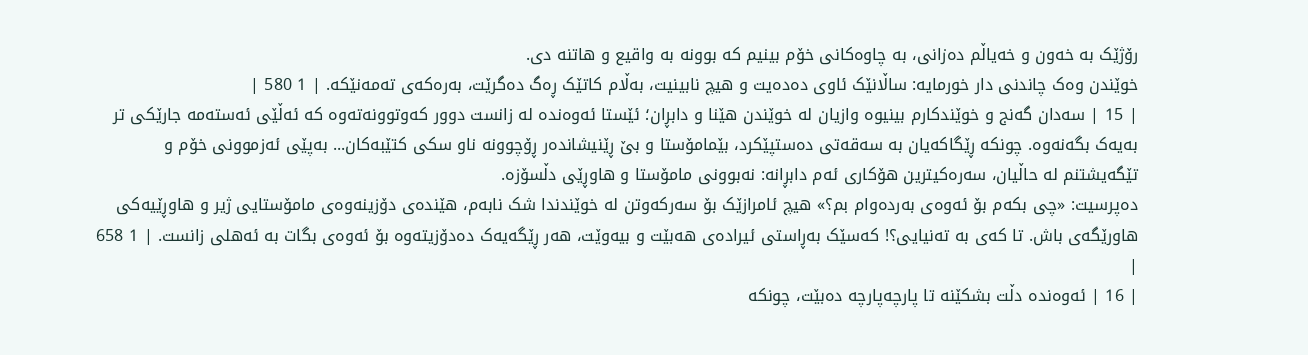رۆژێک بە خەون و خەیاڵم دەزانی، بە چاوەکانی خۆم بینیم کە بوونە بە واقیع و هاتنە دی.
خوێندن وەک چاندنی دار خورمایە: ساڵانێک ئاوی دەدەیت و هیچ نابینیت، بەڵام کاتێک ڕەگ دەگرێت، بەرەکەی تەمەنێکە. | 1 580 |
| 15 | سەدان گەنج و خوێندکارم بینیوە وازیان لە خوێندن هێنا و دابڕان؛ ئێستا ئەوەندە لە زانست دوور کەوتوونەتەوە کە ئەڵێی ئەستەمە جارێکی تر بەیەک بگەنەوە. چونکە ڕێگاکەیان بە سەقەتی دەستپێکرد، بێمامۆستا و بێ ڕێنیشاندەر ڕۆچوونە ناو سکی کتێبەکان... بەپێی ئەزموونی خۆم و تێگەیشتنم لە حاڵیان، سەرەکیترین هۆکاری ئەم دابڕانە: نەبوونی مامۆستا و هاوڕێی دڵسۆزە.
دەپرسیت: «چی بکەم بۆ ئەوەی بەردەوام بم؟» هیچ ئامرازێک بۆ سەرکەوتن لە خوێندندا شک نابەم، هێندەی دۆزینەوەی مامۆستایی ژیر و هاوڕێیەکی هاورێگەی باش. تا کەی بە تەنیایی؟! کەسێک بەڕاستی ئیرادەی هەبێت و بیەوێت، هەر ڕێگەیەک دەدۆزیتەوە بۆ ئەوەی بگات بە ئەهلی زانست. | 1 658 |
| 16 | ئەوەندە دڵت بشکێنە تا پارچەپارچە دەبێت، چونکە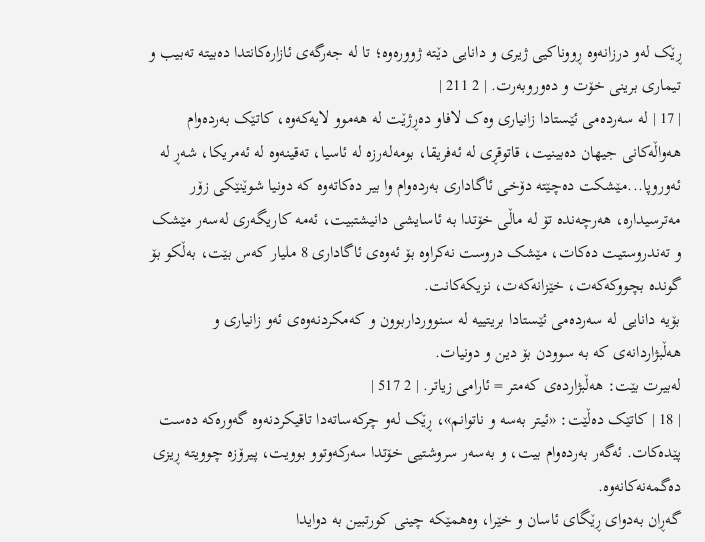ڕێک لەو درزانەوە ڕووناکیی ژیری و دانایی دێتە ژوورەوە؛ تا لە جەرگەی ئازارەکانتدا دەبیتە تەبیب و تیماری برینی خۆت و دەوروبەرت. | 2 211 |
| 17 | لە سەردەمی ئێستادا زانیاری وەک لافاو دەڕژێت لە هەموو لایەکەوە، کاتێک بەردەوام هەواڵەکانی جیهان دەبینیت، قاتوقڕی لە ئەفریقا، بومەلەرزە لە ئاسیا، تەقینەوە لە ئەمریکا، شەڕ لە ئەوروپا...مێشکت دەچێتە دۆخی ئاگاداری بەردەوام وا بیر دەکاتەوە کە دونیا شوێنێکی زۆر مەترسیدارە، هەرچەندە تۆ لە ماڵی خۆتدا بە ئاسایشی دانیشتبیت، ئەمە کاریگەری لەسەر مێشک و تەندروستیت دەکات، مێشک دروست نەکراوە بۆ ئەوەی ئاگاداری 8 ملیار کەس بێت، بەڵکو بۆ گوندە بچووکەکەت، خێزانەکەت، نزیکەکانت.
بۆیە دانایی لە سەردەمی ئێستادا بریتییە لە سنوورداربوون و کەمکردنەوەی ئەو زانیاری و هەڵبژاردانەی کە بە سوودن بۆ دین و دونیات.
لەبیرت بێت: هەڵبژاردەی کەمتر = ئارامی زیاتر. | 2 517 |
| 18 | کاتێک دەڵێت: «ئیتر بەسە و ناتوانم»، ڕێک لەو چرکەساتەدا تاقیکردنەوە گەورەکە دەست پێدەکات. ئەگەر بەردەوام بیت، و بەسەر سروشتیی خۆتدا سەرکەوتوو بوویت، پیرۆزە چوویتە ڕیزی دەگمەنەکانەوە.
گەڕان بەدوای ڕێگای ئاسان و خێرا، وەهمێکە چینی کورتبین بە دوایدا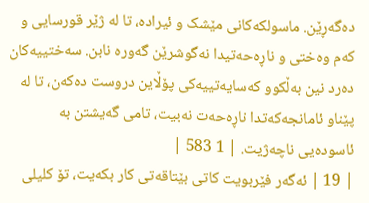دەگەڕێن. ماسولکەکانی مێشک و ئیرادە، تا لە ژێر قورسایی و کەم وەختی و ناڕەحەتیدا نەگوشرێن گەورە نابن. سەختییەکان دەرد نین بەڵکوو کەسایەتییەکی پۆڵاین دروست دەکەن، تا لە پێناو ئامانجەکەتدا ناڕەحەت نەبیت، تامی گەیشتن بە ئاسودەیی ناچەژیت. | 1 583 |
| 19 | ئەگەر فێربویت کاتی بێتاقەتی کار بکەیت، تۆ کلیلی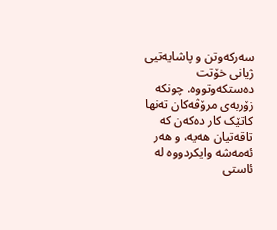سەرکەوتن و پاشایەتیی ژیانی خۆتت دەستکەوتووە. چونکە زۆربەی مرۆڤەکان تەنها کاتێک کار دەکەن کە تاقەتیان هەیە، و هەر ئەمەشە وایکردووە لە ئاستی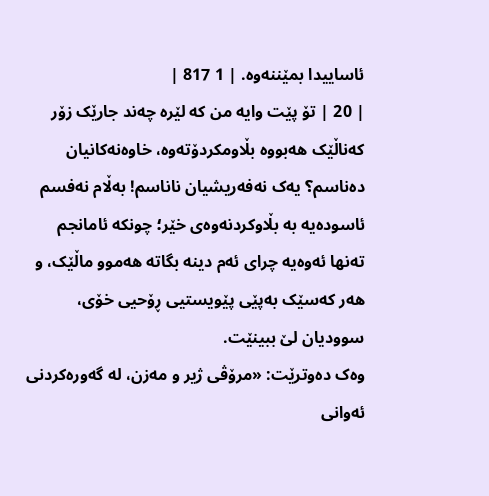ئاساییدا بمێننەوە. | 1 817 |
| 20 | تۆ پێت وایە من کە لێرە چەند جارێک زۆر کەناڵێک هەبووە بڵاومکردۆتەوە، خاوەنەکانیان دەناسم؟ یەک نەفەریشیان ناناسم! بەڵام نەفسم ئاسودەیە بە بڵاوکردنەوەی خێر؛ چونکە ئامانجم تەنها ئەوەیە چرای ئەم دینە بگاتە هەموو ماڵێک، و هەر کەسێک بەپێی پێویستیی ڕۆحیی خۆی، سوودیان لێ ببینێت.
وەک دەوترێت: «مرۆڤی ژیر و مەزن، لە گەورەکردنی ئەوانی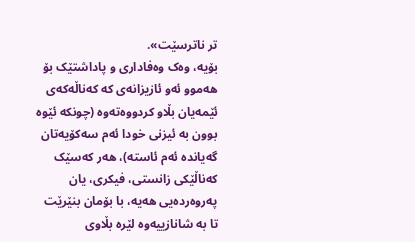تر ناترسێت».
بۆیە، وەک وەفاداری و پاداشتێک بۆ هەموو ئەو ئازیزانەی کە کەناڵەکەی ئێمەیان بڵاو کردووەتەوە (چونکە ئێوە بوون بە ئیزنی خودا ئەم سەکۆیەتان گەیاندە ئەم ئاستە)، هەر کەسێک کەناڵێکی زانستی، فیکری، یان پەروەردەیی هەیە، با بۆمان بنێرێت تا بە شانازییەوە لێرە بڵاوی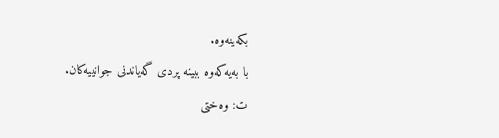بکەینەوە.
با بەیەکەوە ببینە پردی گەیاندنی جوانییەکان.
ت: وەختی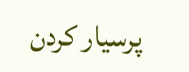پرسیار کردن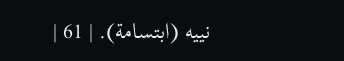نییە (ابتسامة). | 61 |